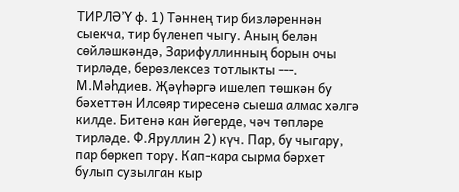ТИРЛӘ’Ү ф. 1) Тәннең тир бизләреннән сыекча, тир бүленеп чыгу. Аның белән сөйләшкәндә, Зарифуллинның борын очы тирләде, берөзлексез тотлыкты ---. М.Мәһдиев. Җәүһәргә ишелеп төшкән бу бәхеттән Илсөяр тиресенә сыеша алмас хәлгә килде. Битенә кан йөгерде, чәч төпләре тирләде. Ф.Яруллин 2) күч. Пар, бу чыгару, пар бөркеп тору. Кап-кара сырма бәрхет булып сузылган кыр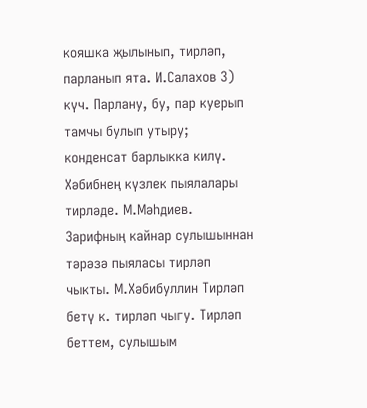кояшка җылынып, тирләп, парланып ята. И.Салахов 3) күч. Парлану, бу, пар куерып тамчы булып утыру; конденсат барлыкка килү. Хәбибнең күзлек пыялалары тирләде. М.Мәһдиев. Зарифның кайнар сулышыннан тәрәзә пыяласы тирләп чыкты. М.Хәбибуллин Тирләп бетү к. тирләп чыгу. Тирләп беттем, сулышым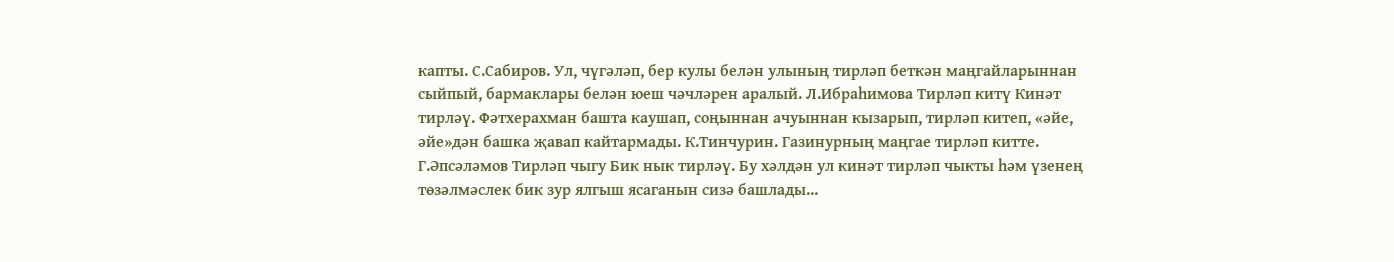капты. С.Сабиров. Ул, чүгәләп, бер кулы белән улының тирләп беткән маңгайларыннан сыйпый, бармаклары белән юеш чәчләрен аралый. Л.Ибраһимова Тирләп китү Кинәт тирләү. Фәтхерахман башта каушап, соңыннан ачуыннан кызарып, тирләп китеп, «әйе, әйе»дән башка җавап кайтармады. К.Тинчурин. Газинурның маңгае тирләп китте. Г.Әпсәләмов Тирләп чыгу Бик нык тирләү. Бу хәлдән ул кинәт тирләп чыкты һәм үзенең төзәлмәслек бик зур ялгыш ясаганын сизә башлады...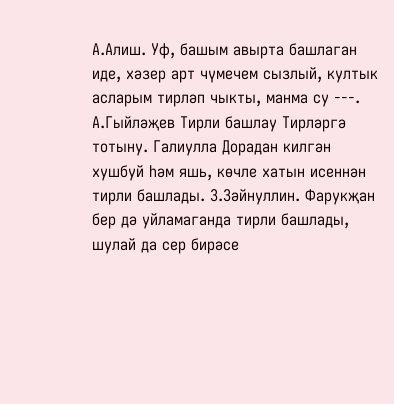А.Алиш. Уф, башым авырта башлаган иде, хәзер арт чүмечем сызлый, култык асларым тирләп чыкты, манма су ---. А.Гыйләҗев Тирли башлау Тирләргә тотыну. Галиулла Дорадан килгән хушбуй һәм яшь, көчле хатын исеннән тирли башлады. З.Зәйнуллин. Фарукҗан бер дә уйламаганда тирли башлады, шулай да сер бирәсе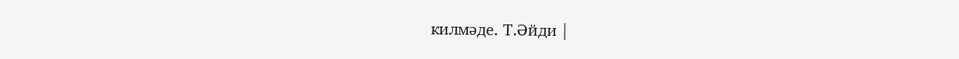килмәде. Т.Әйди |